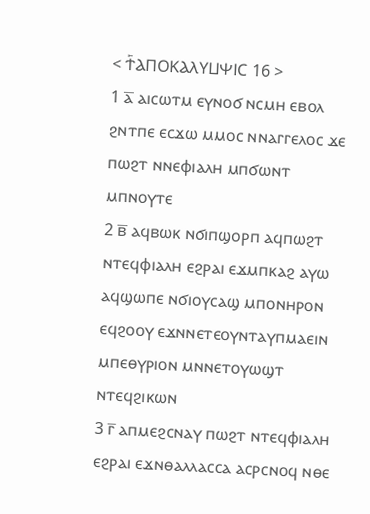< Ϯ⳰ⲀⲠⲞⲔⲀⲖⲨⳘⲮⲒⲤ 16 >
1 ⲁ̅ ⲁⲓⲥⲱⲧⲙ ⲉⲩⲛⲟϭ ⲛⲥⲙⲏ ⲉⲃⲟⲗ ϩⲛⲧⲡⲉ ⲉⲥϫⲱ ⲙⲙⲟⲥ ⲛⲛⲁⲅⲅⲉⲗⲟⲥ ϫⲉ ⲡⲱϩⲧ ⲛⲛⲉⲫⲓⲁⲗⲏ ⲙⲡϭⲱⲛⲧ ⲙⲡⲛⲟⲩⲧⲉ
2 ⲃ̅ ⲁϥⲃⲱⲕ ⲛϭⲓⲡϣⲟⲣⲡ ⲁϥⲡⲱϩⲧ ⲛⲧⲉϥⲫⲓⲁⲗⲏ ⲉϩⲣⲁⲓ ⲉϫⲙⲡⲕⲁϩ ⲁⲩⲱ ⲁϥϣⲱⲡⲉ ⲛϭⲓⲟⲩⲥⲁϣ ⲙⲡⲟⲛⲏⲣⲟⲛ ⲉϥϩⲟⲟⲩ ⲉϫⲛⲛⲉⲧⲉⲟⲩⲛⲧⲁⲩⲡⲙⲁⲉⲓⲛ ⲙⲡⲉⲑⲩⲣⲓⲟⲛ ⲙⲛⲛⲉⲧⲟⲩⲱϣⲧ ⲛⲧⲉϥϩⲓⲕⲱⲛ
3 ⲅ̅ ⲁⲡⲙⲉϩⲥⲛⲁⲩ ⲡⲱϩⲧ ⲛⲧⲉϥⲫⲓⲁⲗⲏ ⲉϩⲣⲁⲓ ⲉϫⲛⲑⲁⲗⲗⲁⲥⲥⲁ ⲁⲥⲣⲥⲛⲟϥ ⲛⲑⲉ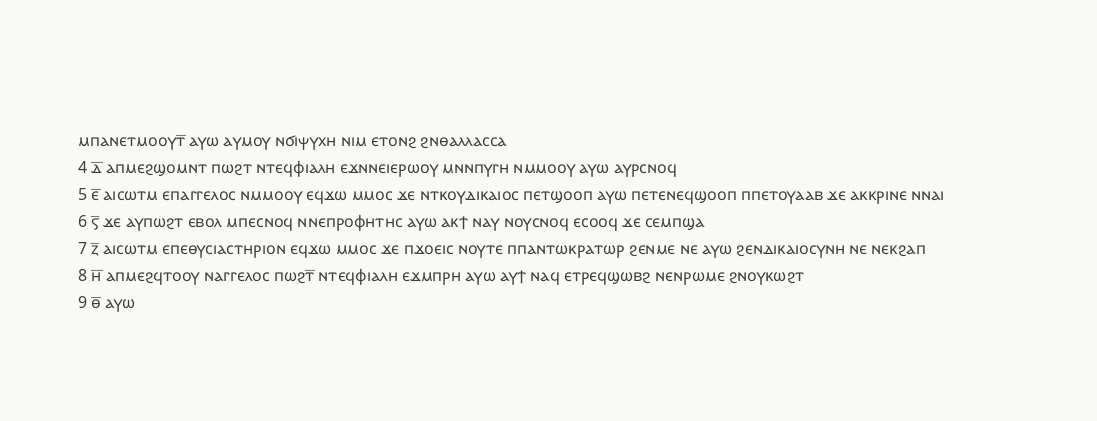ⲙⲡⲁⲛⲉⲧⲙⲟⲟⲩⲧ̅ ⲁⲩⲱ ⲁⲩⲙⲟⲩ ⲛϭⲓⲯⲩⲭⲏ ⲛⲓⲙ ⲉⲧⲟⲛϩ ϩⲛⲑⲁⲗⲗⲁⲥⲥⲁ
4 ⲇ̅ ⲁⲡⲙⲉϩϣⲟⲙⲛⲧ ⲡⲱϩⲧ ⲛⲧⲉϥⲫⲓⲁⲗⲏ ⲉϫⲛⲛⲉⲓⲉⲣⲱⲟⲩ ⲙⲛⲛⲡⲩⲅⲏ ⲛⲙⲙⲟⲟⲩ ⲁⲩⲱ ⲁⲩⲣⲥⲛⲟϥ
5 ⲉ̅ ⲁⲓⲥⲱⲧⲙ ⲉⲡⲁⲅⲅⲉⲗⲟⲥ ⲛⲙⲙⲟⲟⲩ ⲉϥϫⲱ ⲙⲙⲟⲥ ϫⲉ ⲛⲧⲕⲟⲩⲇⲓⲕⲁⲓⲟⲥ ⲡⲉⲧϣⲟⲟⲡ ⲁⲩⲱ ⲡⲉⲧⲉⲛⲉϥϣⲟⲟⲡ ⲡⲡⲉⲧⲟⲩⲁⲁⲃ ϫⲉ ⲁⲕⲕⲣⲓⲛⲉ ⲛⲛⲁⲓ
6 ⲋ̅ ϫⲉ ⲁⲩⲡⲱϩⲧ ⲉⲃⲟⲗ ⲙⲡⲉⲥⲛⲟϥ ⲛⲛⲉⲡⲣⲟⲫⲏⲧⲏⲥ ⲁⲩⲱ ⲁⲕϯ ⲛⲁⲩ ⲛⲟⲩⲥⲛⲟϥ ⲉⲥⲟⲟϥ ϫⲉ ⲥⲉⲙⲡϣⲁ
7 ⲍ̅ ⲁⲓⲥⲱⲧⲙ ⲉⲡⲉⲑⲩⲥⲓⲁⲥⲧⲏⲣⲓⲟⲛ ⲉϥϫⲱ ⲙⲙⲟⲥ ϫⲉ ⲡϫⲟⲉⲓⲥ ⲛⲟⲩⲧⲉ ⲡⲡⲁⲛⲧⲱⲕⲣⲁⲧⲱⲣ ϩⲉⲛⲙⲉ ⲛⲉ ⲁⲩⲱ ϩⲉⲛⲇⲓⲕⲁⲓⲟⲥⲩⲛⲏ ⲛⲉ ⲛⲉⲕϩⲁⲡ
8 ⲏ̅ ⲁⲡⲙⲉϩϥⲧⲟⲟⲩ ⲛⲁⲅⲅⲉⲗⲟⲥ ⲡⲱϩⲧ̅ ⲛⲧⲉϥⲫⲓⲁⲗⲏ ⲉϫⲙⲡⲣⲏ ⲁⲩⲱ ⲁⲩϯ ⲛⲁϥ ⲉⲧⲣⲉϥϣⲱⲃϩ ⲛⲉⲛⲣⲱⲙⲉ ϩⲛⲟⲩⲕⲱϩⲧ
9 ⲑ̅ ⲁⲩⲱ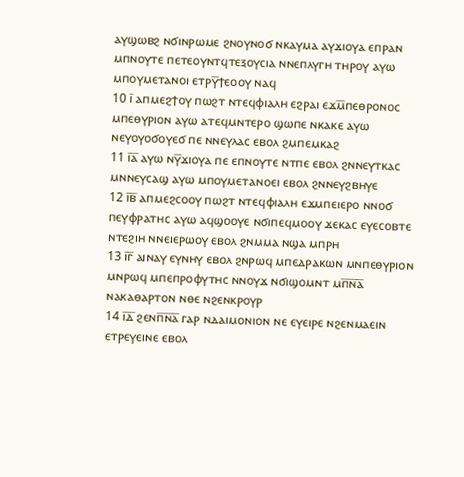ⲁⲩϣⲱⲃϩ ⲛϭⲓⲛⲣⲱⲙⲉ ϩⲛⲟⲩⲛⲟϭ ⲛⲕⲁⲩⲙⲁ ⲁⲩϫⲓⲟⲩⲁ ⲉⲡⲣⲁⲛ ⲙⲡⲛⲟⲩⲧⲉ ⲡⲉⲧⲉⲟⲩⲛⲧϥⲧⲉⲝⲟⲩⲥⲓⲁ ⲛⲛⲉⲡⲗⲩⲅⲏ ⲧⲏⲣⲟⲩ ⲁⲩⲱ ⲙⲡⲟⲩⲙⲉⲧⲁⲛⲟⲓ ⲉⲧⲣⲩ̅ϯⲉⲟⲟⲩ ⲛⲁϥ
10 ⲓ̅ ⲁⲡⲙⲉϩϯⲟⲩ ⲡⲱϩⲧ ⲛⲧⲉϥⲫⲓⲁⲗⲏ ⲉϩⲣⲁⲓ ⲉϫⲙ̅ⲡⲉⲑⲣⲟⲛⲟⲥ ⲙⲡⲉⲑⲩⲣⲓⲟⲛ ⲁⲩⲱ ⲁⲧⲉϥⲙⲛⲧⲉⲣⲟ ϣⲱⲡⲉ ⲛⲕⲁⲕⲉ ⲁⲩⲱ ⲛⲉⲩⲟⲩⲟϭⲟⲩⲉϭ ⲡⲉ ⲛⲛⲉⲩⲗⲁⲥ ⲉⲃⲟⲗ ϩⲙⲡⲉⲙⲕⲁϩ
11 ⲓ̅ⲁ̅ ⲁⲩⲱ ⲛⲩ̅ϫⲓⲟⲩⲁ ⲡⲉ ⲉⲡⲛⲟⲩⲧⲉ ⲛⲧⲡⲉ ⲉⲃⲟⲗ ϩⲛⲛⲉⲩⲧⲕⲁⲥ ⲙⲛⲛⲉⲩⲥⲁϣ ⲁⲩⲱ ⲙⲡⲟⲩⲙⲉⲧⲁⲛⲟⲉⲓ ⲉⲃⲟⲗ ϩⲛⲛⲉⲩϩⲃⲏⲩⲉ
12 ⲓ̅ⲃ̅ ⲁⲡⲙⲉϩⲥⲟⲟⲩ ⲡⲱϩⲧ ⲛⲧⲉϥⲫⲓⲁⲗⲏ ⲉϫⲙⲡⲉⲓⲉⲣⲟ ⲛⲛⲟϭ ⲡⲉⲩⲫⲣⲁⲧⲏⲥ ⲁⲩⲱ ⲁϥϣⲟⲟⲩⲉ ⲛϭⲓⲡⲉϥⲙⲟⲟⲩ ϫⲉⲕⲁⲥ ⲉⲩⲉⲥⲟⲃⲧⲉ ⲛⲧⲉϩⲓⲏ ⲛⲛⲉⲓⲉⲣⲱⲟⲩ ⲉⲃⲟⲗ ϩⲛⲙⲙⲁ ⲛϣⲁ ⲙⲡⲣⲏ
13 ⲓ̅ⲅ̅ ⲁⲓⲛⲁⲩ ⲉⲩⲛⲏⲩ ⲉⲃⲟⲗ ϩⲛⲣⲱϥ ⲙⲡⲉⲇⲣⲁⲕⲱⲛ ⲙⲛⲡⲉⲑⲩⲣⲓⲟⲛ ⲙⲛⲣⲱϥ ⲙⲡⲉⲡⲣⲟⲫⲩⲧⲏⲥ ⲛⲛⲟⲩϫ ⲛϭⲓϣⲟⲙⲛⲧ ⲙⲡ̅ⲛ̅ⲁ̅ ⲛⲁⲕⲁⲑⲁⲣⲧⲟⲛ ⲛⲑⲉ ⲛϩⲉⲛⲕⲣⲟⲩⲣ
14 ⲓ̅ⲇ̅ ϩⲉⲛⲡ̅ⲛ̅ⲁ̅ ⲅⲁⲣ ⲛⲇⲁⲓⲙⲟⲛⲓⲟⲛ ⲛⲉ ⲉⲩⲉⲓⲣⲉ ⲛϩⲉⲛⲙⲁⲉⲓⲛ ⲉⲧⲣⲉⲩⲉⲓⲛⲉ ⲉⲃⲟⲗ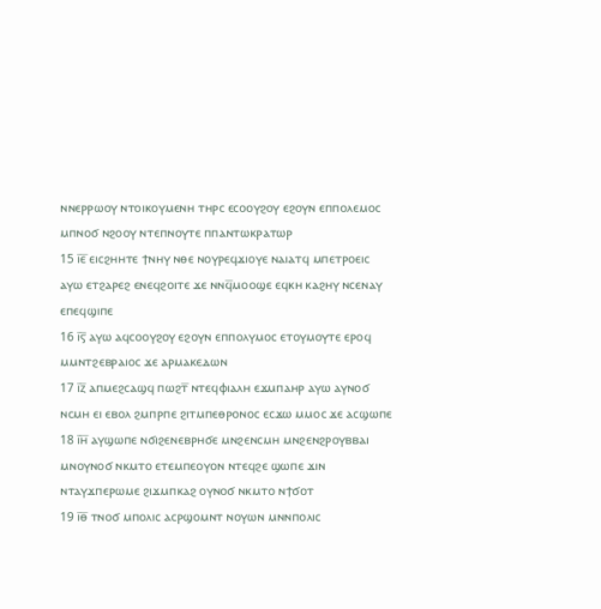ⲛⲛⲉⲣⲣⲱⲟⲩ ⲛⲧⲟⲓⲕⲟⲩⲙⲉⲛⲏ ⲧⲏⲣⲥ ⲉⲥⲟⲟⲩϩⲟⲩ ⲉϩⲟⲩⲛ ⲉⲡⲡⲟⲗⲉⲙⲟⲥ ⲙⲡⲛⲟϭ ⲛϩⲟⲟⲩ ⲛⲧⲉⲡⲛⲟⲩⲧⲉ ⲡⲡⲁⲛⲧⲱⲕⲣⲁⲧⲱⲣ
15 ⲓ̅ⲉ̅ ⲉⲓⲥϩⲏⲏⲧⲉ ϯⲛⲏⲩ ⲛⲑⲉ ⲛⲟⲩⲣⲉϥϫⲓⲟⲩⲉ ⲛⲁⲓⲁⲧϥ ⲙⲡⲉⲧⲣⲟⲉⲓⲥ ⲁⲩⲱ ⲉⲧϩⲁⲣⲉϩ ⲉⲛⲉϥϩⲟⲓⲧⲉ ϫⲉ ⲛⲛϥ̅ⲙⲟⲟϣⲉ ⲉϥⲕⲏ ⲕⲁϩⲏⲩ ⲛⲥⲉⲛⲁⲩ ⲉⲡⲉϥϣⲓⲡⲉ
16 ⲓ̅ⲋ̅ ⲁⲩⲱ ⲁϥⲥⲟⲟⲩϩⲟⲩ ⲉϩⲟⲩⲛ ⲉⲡⲡⲟⲗⲩⲙⲟⲥ ⲉⲧⲟⲩⲙⲟⲩⲧⲉ ⲉⲣⲟϥ ⲙⲙⲛⲧϩⲉⲃⲣⲁⲓⲟⲥ ϫⲉ ⲁⲣⲙⲁⲕⲉⲇⲱⲛ
17 ⲓ̅ⲍ̅ ⲁⲡⲙⲉϩⲥⲁϣϥ ⲡⲱϩⲧ̅ ⲛⲧⲉϥⲫⲓⲁⲗⲏ ⲉϫⲙⲡⲁⲏⲣ ⲁⲩⲱ ⲁⲩⲛⲟϭ ⲛⲥⲙⲏ ⲉⲓ ⲉⲃⲟⲗ ϩⲙⲡⲣⲡⲉ ϩⲓⲧⲙⲡⲉⲑⲣⲟⲛⲟⲥ ⲉⲥϫⲱ ⲙⲙⲟⲥ ϫⲉ ⲁⲥϣⲱⲡⲉ
18 ⲓ̅ⲏ̅ ⲁⲩϣⲱⲡⲉ ⲛϭⲓϩⲉⲛⲉⲃⲣⲏϭⲉ ⲙⲛϩⲉⲛⲥⲙⲏ ⲙⲛϩⲉⲛϩⲣⲟⲩⲃⲃⲁⲓ ⲙⲛⲟⲩⲛⲟϭ ⲛⲕⲙⲧⲟ ⲉⲧⲉⲙⲡⲉⲟⲩⲟⲛ ⲛⲧⲉϥϩⲉ ϣⲱⲡⲉ ϫⲓⲛ ⲛⲧⲁⲩϫⲡⲉⲣⲱⲙⲉ ϩⲓϫⲙⲡⲕⲁϩ ⲟⲩⲛⲟϭ ⲛⲕⲙⲧⲟ ⲛϯϭⲟⲧ
19 ⲓ̅ⲑ̅ ⲧⲛⲟϭ ⲙⲡⲟⲗⲓⲥ ⲁⲥⲣϣⲟⲙⲛⲧ ⲛⲟⲩⲱⲛ ⲙⲛⲛⲡⲟⲗⲓⲥ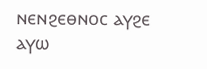ⲛⲉⲛϩⲉⲑⲛⲟⲥ ⲁⲩϩⲉ ⲁⲩⲱ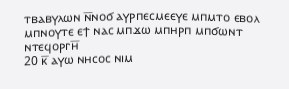ⲧⲃⲁⲃⲩⲗⲱⲛ ⲛ̅ⲛⲟϭ ⲁⲩⲣⲡⲉⲥⲙⲉⲉⲩⲉ ⲙⲡⲙⲧⲟ ⲉⲃⲟⲗ ⲙⲡⲛⲟⲩⲧⲉ ⲉϯ ⲛⲁⲥ ⲙⲡϫⲱ ⲙⲡⲏⲣⲡ ⲙⲡϭⲱⲛⲧ ⲛⲧⲉϥⲟⲣⲅⲏ̅
20 ⲕ̅ ⲁⲩⲱ ⲛⲏⲥⲟⲥ ⲛⲓⲙ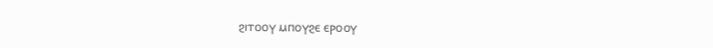ϩⲓⲧⲟⲟⲩ ⲙⲡⲟⲩϩⲉ ⲉⲣⲟⲟⲩ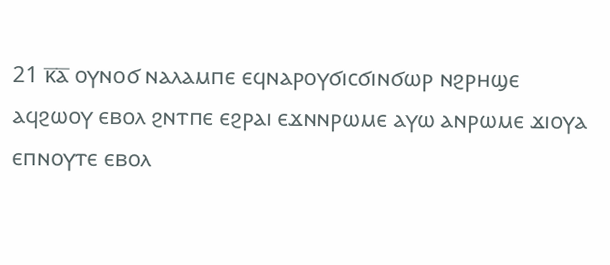21 ⲕ̅ⲁ̅ ⲟⲩⲛⲟϭ ⲛⲁⲗⲁⲙⲡⲉ ⲉϥⲛⲁⲣⲟⲩϭⲓⲥϭⲓⲛϭⲱⲣ ⲛϩⲣⲏϣⲉ ⲁϥϩⲱⲟⲩ ⲉⲃⲟⲗ ϩⲛⲧⲡⲉ ⲉϩⲣⲁⲓ ⲉϫⲛⲛⲣⲱⲙⲉ ⲁⲩⲱ ⲁⲛⲣⲱⲙⲉ ϫⲓⲟⲩⲁ ⲉⲡⲛⲟⲩⲧⲉ ⲉⲃⲟⲗ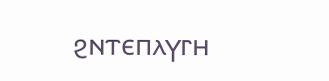ϩⲛⲧⲉⲡⲗⲩⲅⲏ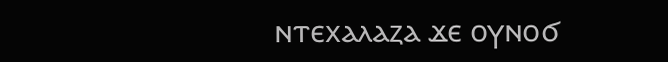ⲛⲧⲉⲭⲁⲗⲁⲍⲁ ϫⲉ ⲟⲩⲛⲟϭ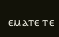ⲉⲙⲁⲧⲉ ⲧⲉ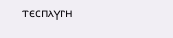ⲧⲉⲥⲡⲗⲩⲅⲏ